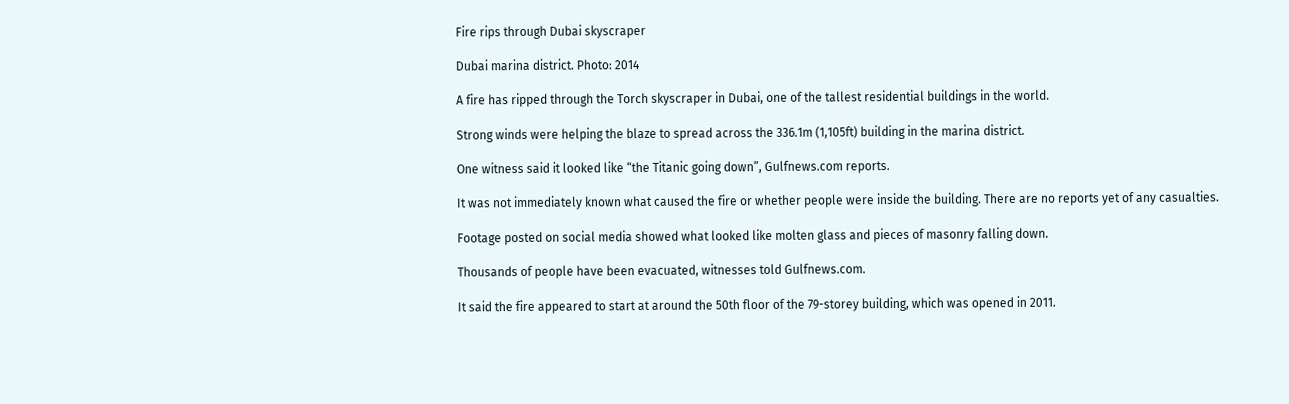Fire rips through Dubai skyscraper

Dubai marina district. Photo: 2014

A fire has ripped through the Torch skyscraper in Dubai, one of the tallest residential buildings in the world.

Strong winds were helping the blaze to spread across the 336.1m (1,105ft) building in the marina district.

One witness said it looked like “the Titanic going down”, Gulfnews.com reports.

It was not immediately known what caused the fire or whether people were inside the building. There are no reports yet of any casualties.

Footage posted on social media showed what looked like molten glass and pieces of masonry falling down.

Thousands of people have been evacuated, witnesses told Gulfnews.com.

It said the fire appeared to start at around the 50th floor of the 79-storey building, which was opened in 2011.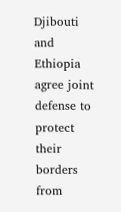Djibouti and Ethiopia agree joint defense to protect their borders from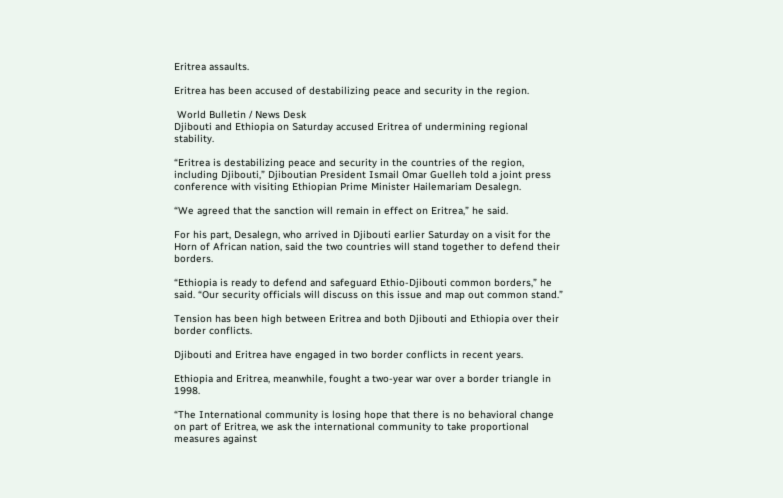Eritrea assaults.

Eritrea has been accused of destabilizing peace and security in the region.

 World Bulletin / News Desk
Djibouti and Ethiopia on Saturday accused Eritrea of undermining regional stability.

“Eritrea is destabilizing peace and security in the countries of the region, including Djibouti,” Djiboutian President Ismail Omar Guelleh told a joint press conference with visiting Ethiopian Prime Minister Hailemariam Desalegn.

“We agreed that the sanction will remain in effect on Eritrea,” he said.

For his part, Desalegn, who arrived in Djibouti earlier Saturday on a visit for the Horn of African nation, said the two countries will stand together to defend their borders.

“Ethiopia is ready to defend and safeguard Ethio-Djibouti common borders,” he said. “Our security officials will discuss on this issue and map out common stand.”

Tension has been high between Eritrea and both Djibouti and Ethiopia over their border conflicts.

Djibouti and Eritrea have engaged in two border conflicts in recent years.

Ethiopia and Eritrea, meanwhile, fought a two-year war over a border triangle in 1998.

“The International community is losing hope that there is no behavioral change on part of Eritrea, we ask the international community to take proportional measures against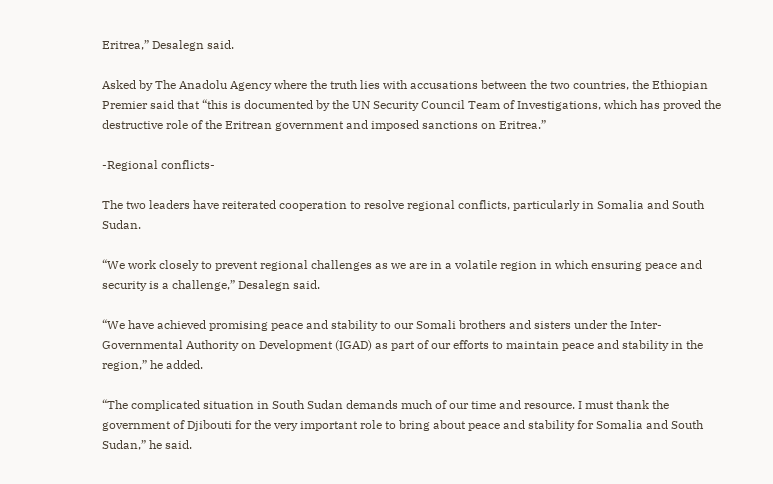Eritrea,” Desalegn said.

Asked by The Anadolu Agency where the truth lies with accusations between the two countries, the Ethiopian Premier said that “this is documented by the UN Security Council Team of Investigations, which has proved the destructive role of the Eritrean government and imposed sanctions on Eritrea.”

-Regional conflicts-

The two leaders have reiterated cooperation to resolve regional conflicts, particularly in Somalia and South Sudan.

“We work closely to prevent regional challenges as we are in a volatile region in which ensuring peace and security is a challenge,” Desalegn said.

“We have achieved promising peace and stability to our Somali brothers and sisters under the Inter-Governmental Authority on Development (IGAD) as part of our efforts to maintain peace and stability in the region,” he added.

“The complicated situation in South Sudan demands much of our time and resource. I must thank the government of Djibouti for the very important role to bring about peace and stability for Somalia and South Sudan,” he said.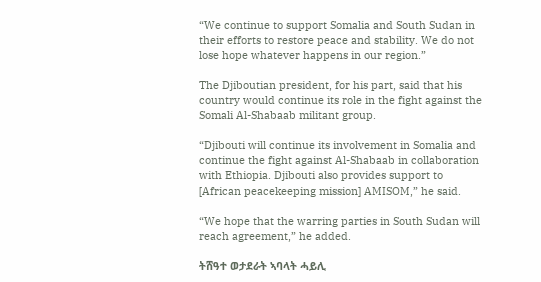“We continue to support Somalia and South Sudan in their efforts to restore peace and stability. We do not lose hope whatever happens in our region.”

The Djiboutian president, for his part, said that his country would continue its role in the fight against the Somali Al-Shabaab militant group.

“Djibouti will continue its involvement in Somalia and continue the fight against Al-Shabaab in collaboration with Ethiopia. Djibouti also provides support to [African peacekeeping mission] AMISOM,” he said.

“We hope that the warring parties in South Sudan will reach agreement,” he added.

ትሸዓተ ወታደራት ኣባላት ሓይሊ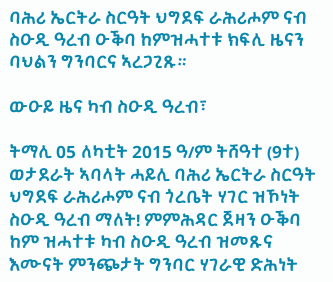ባሕሪ ኤርትራ ስርዓት ህግደፍ ራሕሪሖም ናብ ስዑዲ ዓረብ ዑቕባ ከምዝሓተቱ ክፍሊ ዜናን ባህልን ግንባርና ኣረጋጊጹ።

ውዑይ ዜና ካብ ስዑዲ ዓረብ፣

ትማሊ 05 ለካቲት 2015 ዓ/ም ትሸዓተ (9ተ) ወታደራት ኣባላት ሓይሊ ባሕሪ ኤርትራ ስርዓት ህግደፍ ራሕሪሖም ናብ ጎረቤት ሃገር ዝኾነት ስዑዲ ዓረብ ማለት! ምምሕዳር ጀዛን ዑቕባ ከም ዝሓተቱ ካብ ስዑዲ ዓረብ ዝመጹና እሙናት ምንጭታት ግንባር ሃገራዊ ድሕነት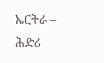ኤርትራ – ሕድሪ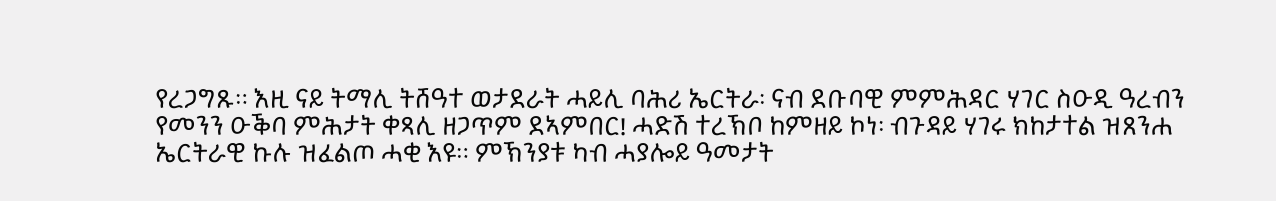የረጋግጹ። እዚ ናይ ትማሊ ትሸዓተ ወታደራት ሓይሊ ባሕሪ ኤርትራ፡ ናብ ደቡባዊ ምምሕዳር ሃገር ስዑዲ ዓረብን የመንን ዑቕባ ምሕታት ቀጻሊ ዘጋጥም ደኣምበር! ሓድሽ ተረኽቦ ከምዘይ ኮነ፡ ብጉዳይ ሃገሩ ክከታተል ዝጸንሐ ኤርትራዊ ኩሉ ዝፈልጦ ሓቂ እዩ። ምኽንያቱ ካብ ሓያሎይ ዓመታት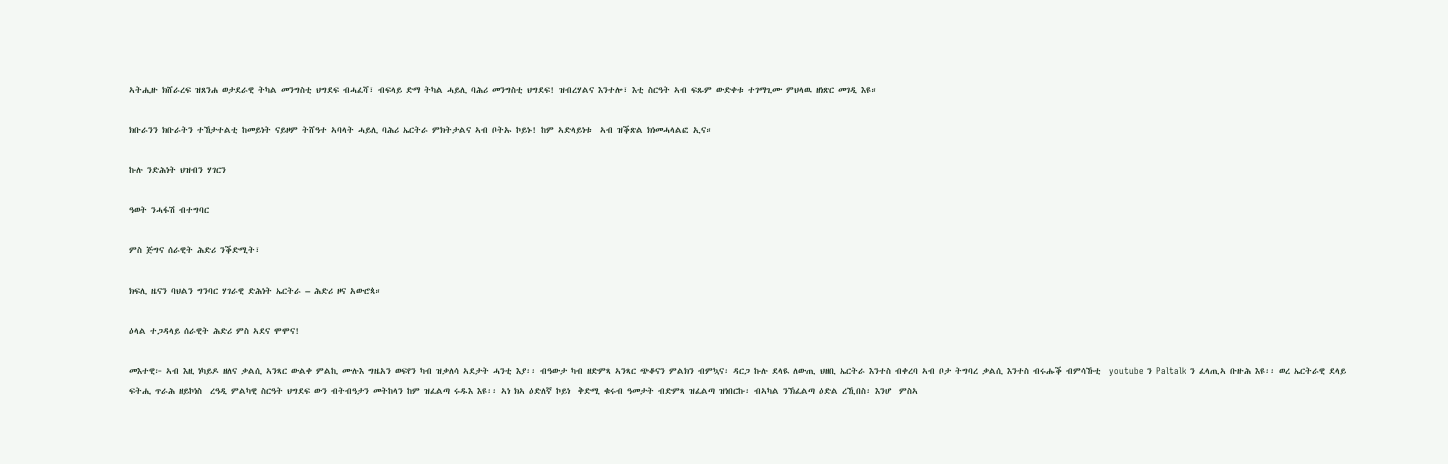ኣትሒዙ ክሸራረፍ ዝጸንሐ ወታደራዊ ትካል መንግስቲ ህግደፍ ብሓፈሻ፣ ብፍላይ ድማ ትካል ሓይሊ ባሕሪ መንግስቲ ህግደፍ! ዝብረሃልና እንተሎ፣ እቲ ስርዓት ኣብ ፍጹም ውድቀቱ ተገማጊሙ ምህላዉ ዘነጽር መገዲ እዩ።

ክቡራንን ክቡራትን ተኸታተልቲ ከመይነት ናይዞም ትሸዓተ ኣባላት ሓይሊ ባሕሪ ኤርትራ ምክትታልና ኣብ ቦትኡ ኮይኑ! ከም ኣድላይነቱ  ኣብ ዝቕጽል ክነመሓላልፎ ኢና።

ኩሉ ንድሕነት ህዝብን ሃገርን

ዓወት ንሓፋሽ ብተግባር

ምስ ጅግና ሰራዊት ሕድሪ ንቕድሚት፣

ክፍሊ ዜናን ባህልን ግንባር ሃገራዊ ድሕነት ኤርትራ – ሕድሪ ዞና አውሮጳ።

ዕላል ተጋዳላይ ሰራዊት ሕድሪ ምስ ኣደና ሞሞና!

መእተዊ፦ ኣብ እዚ ነካይዶ ዘለና ቃልሲ ኣንጻር ውልቀ ምልኪ ሙሉእ ግዜአን ወፍየን ካብ ዝቃለሳ ኣደታት ሓንቲ እያ፡፡ ብዓውታ ካብ ዘድምጻ ኣንጻር ጭቆናን ምልክን ብምኳና፡ ዳርጋ ኩሉ ደላዪ ለውጢ ህዘቢ ኤርትራ እንተስ ብቀረባ ኣብ ቦታ ትግባረ ቃልሲ እንተስ ብሩሑቕ ብምሳኹቲ  youtube ን Paltalk ን ፈላጢኣ ቡዙሕ እዩ፡፡ ወረ ኤርትራዊ ደላይ ፍትሒ ጥራሕ ዘይኮነስ  ረዓዲ ምልካዊ ስርዓት ህግደፍ ውን ብትብዓታን መትከላን ከም ዝፈልጣ ሩዱእ እዩ፡፡ ኣነ ክኣ ዕድለኛ ኮይነ  ቅድሚ ቁሩብ ዓመታት ብድምጻ ዝፈልጣ ዝነበርኩ፡ ብኣካል ንኽፈልጣ ዕድል ረኺበስ፡ እንሆ  ምስኣ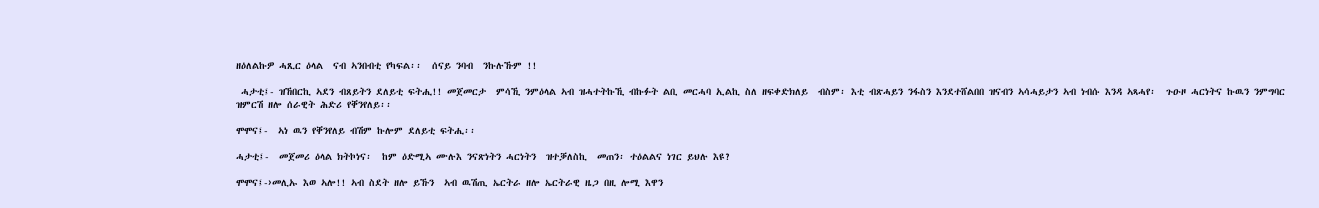ዘዕለልኩዎ ሓጺር ዕላል  ናብ ኣንበብቲ የካፍል፡፡  ሰናይ ንባብ  ንኩሉኹም !!

 ሓታቲ፤- ዝኸበርኪ ኣደን ብጸይትን ደለይቲ ፍትሒ!! መጀመርታ  ምሳኺ ንምዕላል ኣብ ዝሓተትኩኺ ብኩፉት ልቢ መርሓባ ኢልኪ ስለ ዘፍቀድክለይ  ብስም፡ እቲ ብጽሓይን ንፋስን እንደተሸልበበ ዝናብን ኣሳሓይታን ኣብ ነብሱ እንዳ ኣጻሓየ፡  ጉዑዞ ሓርነትና ኩዉን ንምግባር ዝምርሽ ዘሎ ሰራዊት ሕድሪ የቐንየለይ፡፡

ሞሞና፤-  ኣነ ዉን የቐንየለይ ብሽም ኩሎም ደለይቲ ፍትሒ፡፡

ሓታቲ፤-  መጀመሪ ዕላል ክትኮነና፡  ከም ዕድሚኣ ሙሉእ ንናጽነትን ሓርነትን  ዝተቓለስኪ  መጠን፡ ተዕልልና ነገር ይህሉ እዩ?

ሞሞና፤-›መሊኡ እወ ኣሎ!! ኣብ ስደት ዘሎ ይኹን  ኣብ ዉሽጢ ኤርትራ ዘሎ ኤርትራዊ ዜጋ በዚ ሎሚ እዋን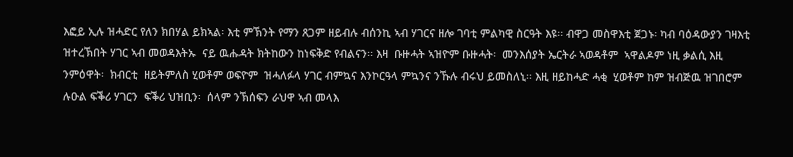እፎይ ኢሉ ዝሓድር የለን ክበሃል ይክኣል፡ እቲ ምኽንት የማን ጸጋም ዘይብሉ ብሰንኪ ኣብ ሃገርና ዘሎ ገባቲ ምልካዊ ስርዓት እዩ፡፡ ብዋጋ መስዋእቲ ጀጋኑ፡ ካብ ባዕዳውያን ገዛእቲ ዝተረኽበት ሃገር ኣብ መወዳእትኡ  ናይ ዉሑዳት ክትከውን ከነፍቅድ የብልናን፡፡ እዛ  ቡዙሓት ኣዝዮም ቡዙሓት፡  መንእሰያት ኤርትራ ኣወዳቶም  ኣዋልዶም ነዚ ቃልሲ እዚ ንምዕዋት፡  ክብርቲ  ዘይትምለስ ሂወቶም ወፍዮም  ዝሓለፉላ ሃገር ብምኳና እንኮርዓላ ምኳንና ንኹሉ ብሩህ ይመስለኒ፡፡ እዚ ዘይከሓድ ሓቂ  ሂወቶም ከም ዝብጅዉ ዝገበሮም  ሉዑል ፍቕሪ ሃገርን  ፍቕሪ ህዝቢን፡  ሰላም ንኽሰፍን ራህዋ ኣብ መላእ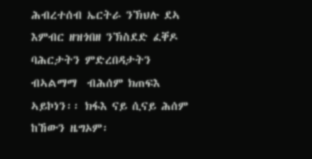ሕብረተሰብ ኤርትራ ንኽህሉ ደኣ እምብር ዘዝጎበዘ ንኽስደድ ፈቐዶ ባሕርታትን ምድረበዳታትን  ብኣልማማ  ብሕሰም ክጠፍእ ኣይኮነን፡፡ ክፋእ ናይ ሲናይ ሕሰም ከኸውን ዜግኦም፡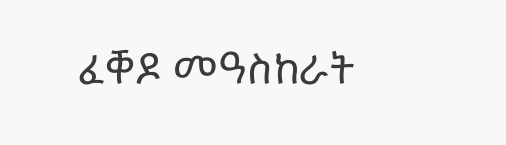ፈቐዶ መዓስከራት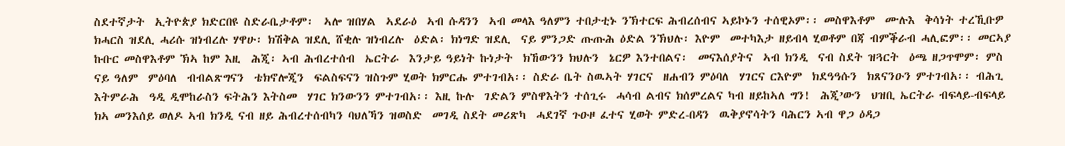ስደተኛታት  ኢትዮጵያ ክድርበዩ ስድራቤታቶም፡  ኣሎ ዝበሃል  ኣደራዕ  ኣብ ሱዳንን  ኣብ መላእ ዓለምን ተበታቲኑ ንኽተርፍ ሕብረሰብና ኣይኮኑን ተሰዊኦም፡፡ መስዋእቶም  ሙሉእ  ቅሳነት ተረኺቡዎ  ክሓርስ ዝደሊ ሓሪሱ ዝነብረሉ ሃዋሁ፡ ክሽቅል ዝደሊ ሸቂሉ ዝነብረሉ  ዕድል፡ ክነግድ ዝደሊ  ናይ ምንጋድ ጡጡሕ ዕድል ንኽህሉ፡ እዮም  መተካእታ ዘይብላ ሂወቶም በጃ ብምቕራብ ሓሊፎም፡፡ መርኣያ ኩቡር መስዋእቶም ኽኣ ከም እዚ  ሕጂ፡ ኣብ ሕብረተሰብ  ኤርትራ  እንታይ ዓይነት ኩነታት  ክኸውንን ክህሉን  ኔርዎ እንተበልና፡  መናእሰያትና  ኣብ ክንዲ  ናብ ስደት ዝጓርት  ዕጫ ዘጋጥሞም፡ ምስ ናይ ዓለም  ምዕባለ  ብብልጽግናን  ቴክኖሎጂን  ፍልስፍናን ዝስጉም ሂወት ክምርሑ ምተገብአ፡፡ ስድራ ቤት ስዉኣት ሃገርና  ዘሐብን ምዕባለ  ሃገርና ርእዮም  ክደዓዓሱን  ክጸናንዑን ምተገብአ፡፡ ብሕጊ እትምራሕ  ዓዲ ዲሞከራስን ፍትሕን እትስመ  ሃገር ክንውንን ምተገብአ፡፡ እዚ ኩሉ  ገድልን ምስዋእትን ተሰጊሩ  ሓሳብ ልብና ክሰምረልና ካብ ዘይከኣለ ግን!  ሕጂ’ውን  ህዝቢ ኤርትራ ብፍላይ-ብፍላይ ክኣ መንእሰይ ወለዶ ኣብ ክንዲ ናብ ዘይ ሕብረተሰብካን ባህለኻን ዝወስድ  መገዲ ስደት መሪጽካ  ሓደገኛ ጉዑዞ ፈተና ሂወት ምድረ-በዳን  ዉቅያኖሳትን ባሕርን ኣብ ዋጋ ዕዳጋ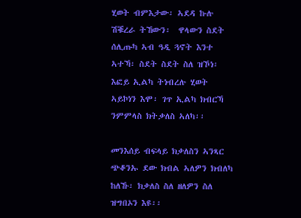ሂወት ብምእታው፡ ኣደዳ ኩሉ ሽቑረራ ትኸውን፡  ዋላውን ስደት ሰሊጡካ ኣብ ዓዲ ጓኖት እንተ ኣተኻ፡ ስደት ስደት ስለ ዝኾነ፡ እፎይ ኢልካ ትነብረሉ ሂወት ኣይኮነን እሞ፡ ገጥ ኢልካ ክብርኻ ንምምላስ ክትቃለስ ኣለካ፡፡

መንእሰይ ብፍላይ ክቃለስን ኣንጻር ጭቆንኡ ደው ክብል ኣለዎን ክብለካ ከለኹ፡ ክቃለስ ስለ ዘለዎን ስለ ዝግበኦን እዩ፡፡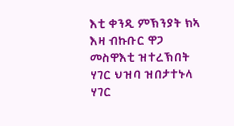እቲ ቀንዲ ምኽንያት ክኣ እዛ ብኩቡር ዋጋ መስዋእቲ ዝተረኽበት ሃገር ህዝባ ዝበታተኑላ ሃገር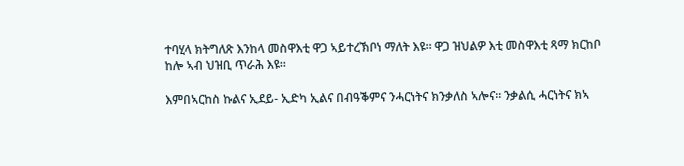ተባሂላ ክትግለጽ እንከላ መስዋእቲ ዋጋ ኣይተረኽቦነ ማለት እዩ፡፡ ዋጋ ዝህልዎ እቲ መስዋእቲ ጻማ ክርከቦ ከሎ ኣብ ህዝቢ ጥራሕ እዩ፡፡

እምበኣርከስ ኩልና ኢደይ- ኢድካ ኢልና በብዓቕምና ንሓርነትና ክንቃለስ ኣሎና፡፡ ንቃልሲ ሓርነትና ክኣ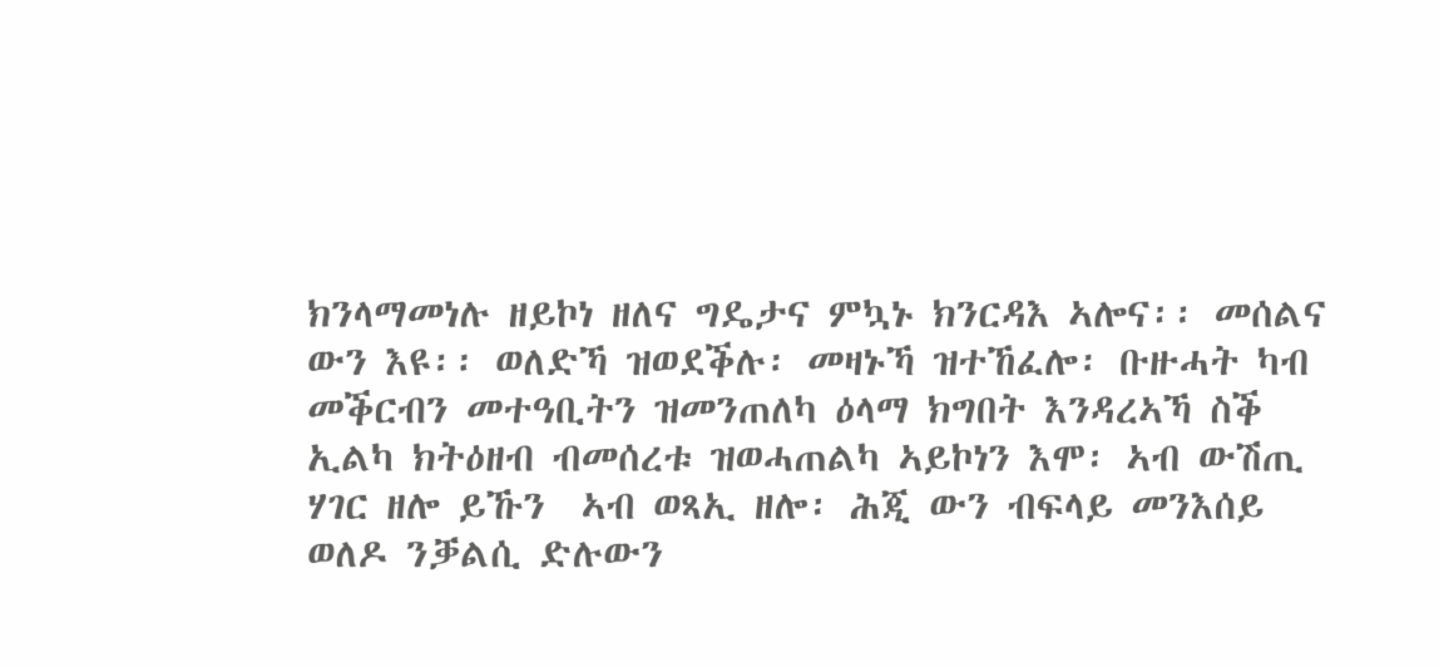ክንላማመነሉ ዘይኮነ ዘለና ግዴታና ምኳኑ ክንርዳእ ኣሎና፡፡ መሰልና ውን እዩ፡፡ ወለድኻ ዝወደቕሉ፡ መዛኑኻ ዝተኸፈሎ፡ ቡዙሓት ካብ መቕርብን መተዓቢትን ዝመንጠለካ ዕላማ ክግበት እንዳረኣኻ ስቕ ኢልካ ክትዕዘብ ብመሰረቱ ዝወሓጠልካ ኣይኮነን እሞ፡ ኣብ ውሽጢ ሃገር ዘሎ ይኹን  ኣብ ወጻኢ ዘሎ፡ ሕጂ ውን ብፍላይ መንእሰይ  ወለዶ ንቓልሲ ድሉውን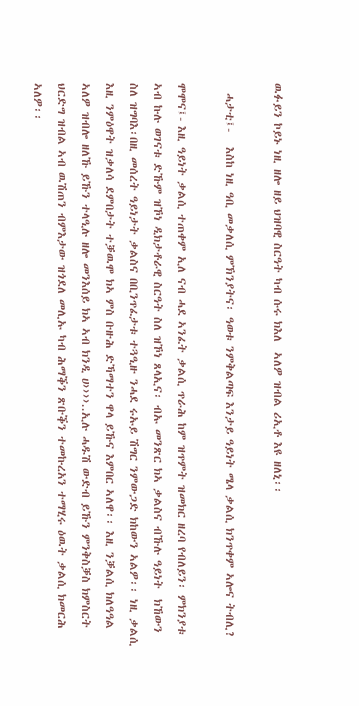ዉፉይን ኮይኑ ነዚ ዘሎ ዘይ ህዝባዊ ስርዓት ካብ ሱሩ ክእለ  ኣለዎ ዝብል ሪኢቶ እዩ ዘለኒ፡፡

  ሓታቲ፤-   እስከ ነዚ ዓቢ መቃለሲ ምኽንያትና፡ ዓወቱ ንምቅልጣፍ እንታይ ዓይነት ሜላ ቃልሲ ክንጥቀም ኣሎና ትብሊ?

ሞሞና፤- እዚ ዓይነት ቃልሲ ተጠቀም ኢለ ናብ ሓደ ኣንፈት ቃልሲ ጥራሕ ከም ዝጥምት ዝመክር ዘረባ የብለይን፡ ምክንያቱ ኣብ ኩሉ ወገናቱ ድኹም ዝኾነ ዲክታቶራዊ ስርዓት ስለ ዝኾነ ጸላኢና፡ ብኡ መንጽር ክኣ ቃልስና ብኹሉ ዓይነት  ክኸውን ስለ ዝግባእ፡በዚ መሰረት ዓይነታት ቃልስና በቢንጥፈታቱ ተጓዒዙ ንሓደ ሩኡይ ሽግር ንምውጋድ ክከውን ኣልዎ፡፡ ነዚ ቃልሲ እዚ ንምዕዋት ዝቃለሳ ደምበታት ተቓዉሞ ክኣ ምስ ቡዙሕ ድኻማተን ዋላ ይኹና እምበር ኣለዋ፡፡ እዚ ንቓልሲ ክለዓዓል ኣለዎ ዝብሎ ዘለኹ ይኹን ተላዒሉ ዘሎ መንእሰይ ክኣ ኣብ ክንዲ ሀ››››..ኢሉ ሓዱሽ ውድብ ይኹን ምንቅስቓስ ክምስርት ህርድግ ዝብል ኣብ ዉሽጠን ብምእታው ዝጎደለ መሊኡ ካብ ሕማቕን ጽቡቕን ተመኩረአን ተማሂሩ ዕዉት ቃልሲ ክመርሕ ኣለዎ፡፡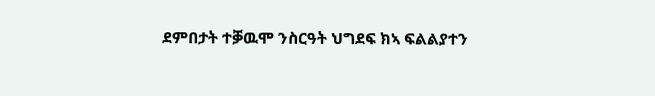ደምበታት ተቓዉሞ ንስርዓት ህግደፍ ክኣ ፍልልያተን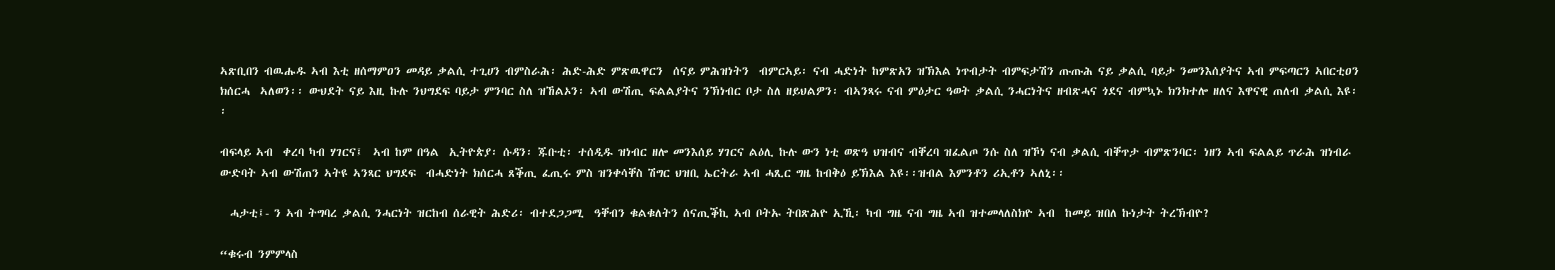ኣጽቢበን ብዉሑዱ ኣብ እቲ ዘሰማምዐን መዳይ ቃልሲ ተጊሀን ብምስራሕ፡ ሕድ-ሕድ ምጽዉዋርን  ሰናይ ምሕዝነትን  ብምርኣይ፡ ናብ ሓድነት ከምጽአን ዝኽእል ነጥብታት ብምፍታሽን ጡጡሕ ናይ ቃልሲ ባይታ ንመንእሰያትና ኣብ ምፍጣርን ኣበርቲዐን ክሰርሓ  ኣለወን፡፡ ውህደት ናይ እዚ ኩሉ ንህግደፍ ባይታ ምንባር ስለ ዝኸልኦን፡ ኣብ ውሽጢ ፍልልያትና ንኽነብር ቦታ ስለ ዘይህልዎን፡ ብኣንጻሩ ናብ ምዕታር ዓወት ቃልሲ ንሓርነትና ዘብጽሓና ጎደና ብምኳኑ ክንክተሎ ዘለና እዋናዊ ጠለብ ቃልሲ እዩ፡፡

ብፍላይ ኣብ  ቀረባ ካብ ሃገርና፤  ኣብ ከም በዓል  ኢትዮጵያ፡ ሱዳን፡ ጁቡቲ፡ ተሰዲዱ ዝነብር ዘሎ መንእሰይ ሃገርና ልዕሊ ኩሉ ውን ነቲ ወጽዓ ህዝብና ብቐረባ ዝፈልጦ ንሱ ስለ ዝኾነ ናብ ቃልሲ ብቐጥታ ብምጽንባር፡ ነዘን ኣብ ፍልልይ ጥራሕ ዝነብራ ውድባት ኣብ ውሽጠን ኣትዩ ኣንጻር ህግደፍ  ብሓድነት ክሰርሓ ጸቕጢ ፈጢሩ ምስ ዝንቀሳቐስ ሽግር ህዝቢ ኤርትራ ኣብ ሓጺር ግዜ ከብቅዕ ይኽእል እዩ፡፡ዝብል እምንቶን ሪኢቶን ኣለኒ፡፡

  ሓታቲ፤- ን ኣብ ትግባረ ቃልሲ ንሓርነት ዝርከብ ሰራዊት ሕድሪ፡ ብተደጋጋሚ  ዓቐብን ቁልቁለትን ሰናጢቕኪ ኣብ ቦትኡ ትበጽሕዮ ኢኺ፡ ካብ ግዜ ናብ ግዜ ኣብ ዝተመላለስክዮ ኣብ  ከመይ ዝበለ ኩነታት ትረኽብዮ?

“ቁሩብ ንምምላስ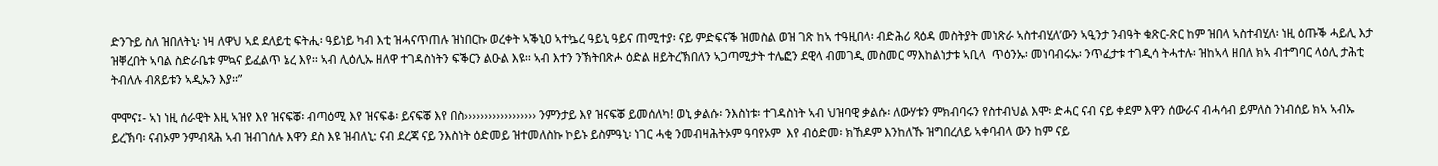ድንጉይ ስለ ዝበለትኒ፡ ነዛ ለዋህ ኣደ ደለይቲ ፍትሒ፡ ዓይነይ ካብ እቲ ዝሓናጥጠሉ ዝነበርኩ ወረቀት ኣቕኒዐ ኣተኴረ ዓይኒ ዓይና ጠሚተያ፡ ናይ ምድፍናቕ ዝመስል ወዝ ገጽ ከኣ ተዓዚበላ፡ ብድሕሪ ጻዕዳ መስትያት መነጽራ ኣስተብሂለ’ውን ኣዒንታ ንብዓት ቁጽር-ጽር ከም ዝበላ ኣስተብሂለ፡ ነዚ ዕጡቕ ሓይሊ እታ ዝቐረበት ኣባል ስድራቤቱ ምኳና ይፈልጥ ኔረ እየ፡፡ ኣብ ሊዕሊኡ ዘለዋ ተገዳስነትን ፍቕርን ልዑል እዩ፡፡ ኣብ እተን ንኽትበጽሖ ዕድል ዘይትረኽበለን ኣጋጣሚታት ተሌፎን ደዊላ ብመገዲ መስመር ማእከልነታቱ ኣቢላ  ጥዕንኡ፡ መነባብሩኡ፡ ንጥፈታቱ ተገዲሳ ትሓተሉ፡ ዝከኣላ ዘበለ ክኣ ብተግባር ላዕሊ ታሕቲ ትብለሉ ብጸይቱን ኣዲኡን እያ፡፡”

ሞሞና፤- ኣነ ነዚ ሰራዊት እዚ ኣዝየ እየ ዝናፍቖ፡ ብጣዕሚ እየ ዝናፍቆ፡ ይናፍቖ እየ በስ›››››››››››››››››› ንምንታይ እየ ዝናፍቖ ይመሰለካ! ወኒ ቃልሱ፡ ንእስነቱ፡ ተገዳስነት ኣብ ህዝባዊ ቃልሱ፡ ለውሃቱን ምክብባሩን የስተብህል እሞ፡ ድሓር ናብ ናይ ቀደም እዋን ሰውራና ብሓሳብ ይምለስ ንነብሰይ ክኣ ኣብኡ ይረኽባ፡ ናብኦም ንምብጻሕ ኣብ ዝብገሰሉ እዋን ደስ እዩ ዝብለኒ: ናብ ደረጃ ናይ ንእስነት ዕድመይ ዝተመለስኩ ኮይኑ ይስምዓኒ፡ ነገር ሓቂ ንመብዛሕትኦም ዓባየኦም  እየ ብዕድመ፡ ክኸዶም እንከለኹ ዝግበረለይ ኣቀባብላ ውን ከም ናይ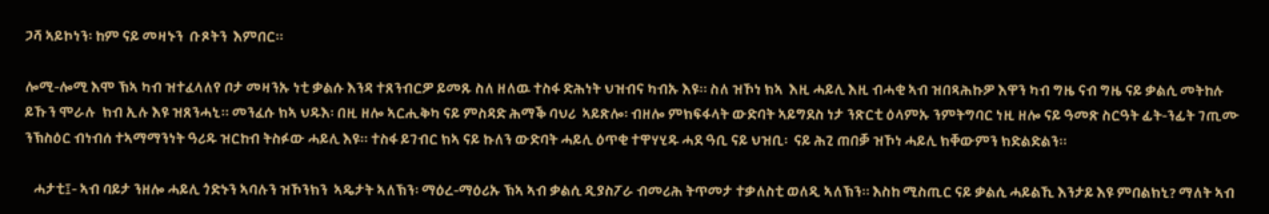ጋሻ ኣይኮነን፡ ከም ናይ መዛኑን  ቡጾትን  እምበር፡፡

ሎሚ-ሎሚ እሞ ኽኣ ካብ ዝተፈላለየ ቦታ መዛንኡ ነቲ ቃልሱ እንዳ ተጸንብርዎ ይመጹ ስለ ዘለዉ ተስፋ ድሕነት ህዝብና ካብኡ እዩ፡፡ ስለ ዝኾነ ክኣ  እዚ ሓይሊ እዚ ብሓቂ ኣብ ዝበጻሕኩዎ እዋን ካብ ግዜ ናብ ግዜ ናይ ቃልሲ መትከሉ ይኹን ሞራሉ  ክብ ኢሉ እዩ ዝጸንሓኒ፡፡ መንፈሱ ክኣ ህዱእ፡ በዚ ዘሎ ኣርሒቅካ ናይ ምስዳድ ሕማቕ ባህሪ  ኣይጽሎ፡ ብዘሎ ምክፍፋላት ውድባት ኣይግደስ ነታ ንጽርቲ ዕላምኡ ንምትግባር ነዚ ዘሎ ናይ ዓመጽ ስርዓት ፊት-ንፊት ገጢሙ ንኽስዕር ብነብሰ ተኣማማንነት ዓሪዱ ዝርከብ ትስፉው ሓይሊ እዩ፡፡ ተስፋ ይገብር ክኣ ናይ ኩለን ውድባት ሓይሊ ዕጥቂ ተዋሃሂዱ ሓደ ዓቢ ናይ ህዝቢ፡  ናይ ሕጊ ጠበቓ ዝኾነ ሓይሊ ክቐውምን ክድልድልን፡፡

   ሓታቲ፤- ኣብ ባይታ ንዘሎ ሓይሊ ጎድኑን ኣባሉን ዝኾንክን  ኣዴታት ኣለኽን፡ ማዕረ-ማዕሪኡ ኽኣ ኣብ ቃልሲ ዲያስፖራ ብመሪሕ ትጥመታ ተቃለስቲ ወለዲ ኣለኽን፡፡ እስከ ሚስጢር ናይ ቃልሲ ሓይልኺ እንታይ እዩ ምበልክኒ? ማለት ኣብ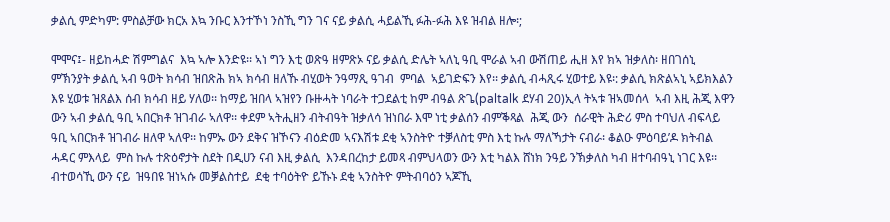ቃልሲ ምድካም: ምስልቻው ክርአ እኳ ንቡር እንተኾነ ንስኺ ግን ገና ናይ ቃልሲ ሓይልኺ ፉሕ-ፉሕ እዩ ዝብል ዘሎ፡;

ሞሞና፤- ዘይከሓድ ሽምግልና  እኳ ኣሎ እንድዩ፡፡ ኣነ ግን እቲ ወጽዓ ዘምጽኦ ናይ ቃልሲ ድሌት ኣለኒ ዓቢ ሞራል ኣብ ውሽጠይ ሒዘ እየ ክኣ ዝቃለስ፡ ዘበገሰኒ ምኽንያት ቃልሲ ኣብ ዓወት ክሳብ ዝበጽሕ ክኣ ክሳብ ዘለኹ ብሂወት ንዓማጺ ዓገብ  ምባል  ኣይገድፍን እየ፡፡ ቃልሲ ብሓጺሩ ሂወተይ እዩ፡: ቃልሲ ክጽልኣኒ ኣይክእልን እዩ ሂወቱ ዝጸልእ ሰብ ክሳብ ዘይ ሃለወ፡፡ ከማይ ዝበላ ኣዝየን ቡዙሓት ነባራት ተጋደልቲ ከም ብዓል ጽጌ(paltalk ደሃብ 20)ኢላ ትኣቱ ዝኣመሰላ  ኣብ እዚ ሕጂ እዋን ውን ኣብ ቃልሲ ዓቢ ኣበርክቶ ዝገብራ ኣለዋ፡፡ ቀደም ኣትሒዘን ብትብዓት ዝቃለሳ ዝነበራ እሞ ነቲ ቃልሰን ብምቕጻል  ሕጂ ውን  ሰራዊት ሕድሪ ምስ ተባህለ ብፍላይ  ዓቢ ኣበርክቶ ዝገብራ ዘለዋ ኣለዋ፡፡ ከምኡ ውን ደቅና ዝኾናን ብዕድመ ኣናእሽቱ ደቂ ኣንስትዮ ተቓለስቲ ምስ እቲ ኩሉ ማለኻታት ናብራ፡ ቆልዑ ምዕባይ’ዶ ክትብል ሓዳር ምእላይ  ምስ ኩሉ ተጽዕኖታት ስደት በዲሀን ናብ እዚ ቃልሲ  እንዳበረከታ ይመጻ ብምህላወን ውን እቲ ካልእ ሸነክ ንዓይ ንኽቃለስ ካብ ዘተባብዓኒ ነገር እዩ፡፡ ብተወሳኺ ውን ናይ  ዝዓበዩ ዝነኣሱ መቓልስተይ  ደቂ ተባዕትዮ ይኹኑ ደቂ ኣንስትዮ ምትብባዕን ኣጆኺ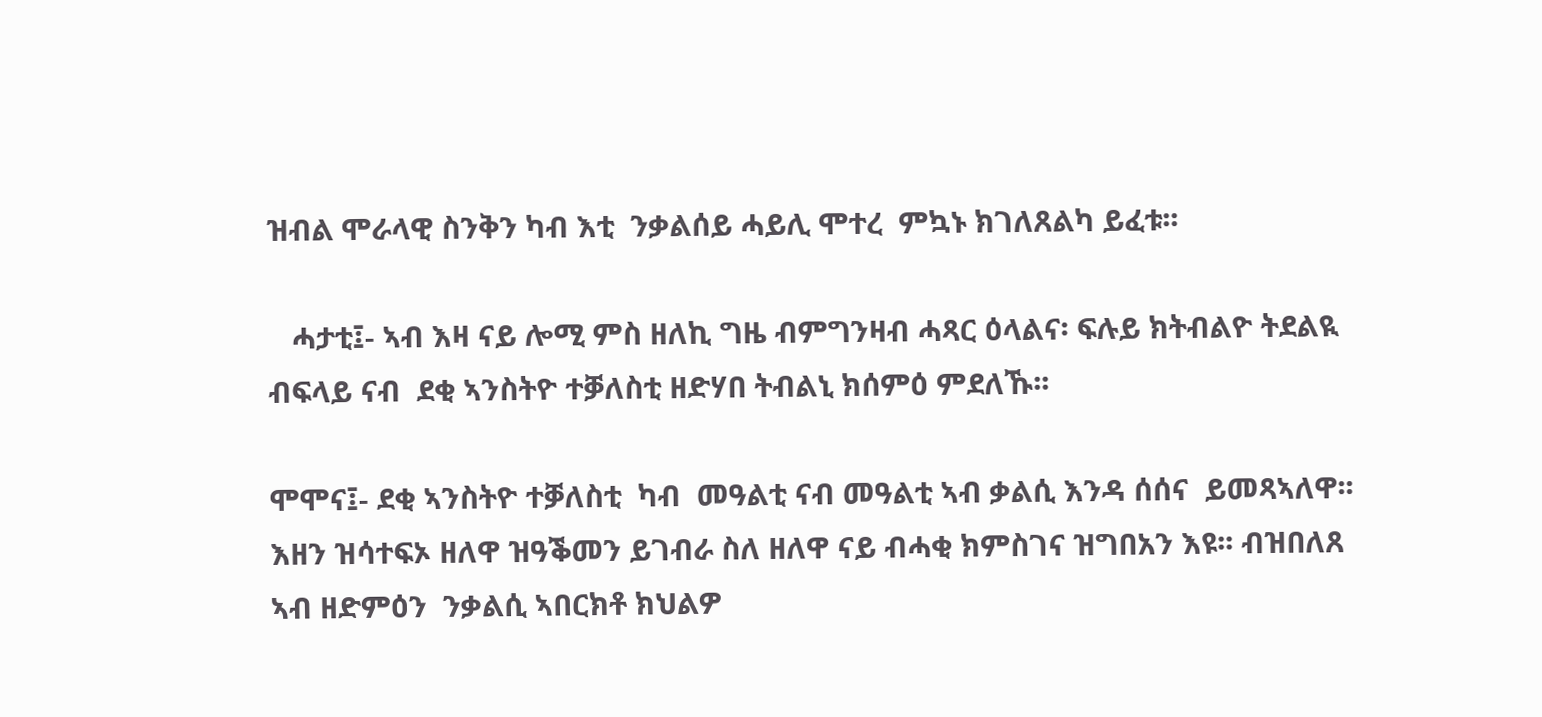ዝብል ሞራላዊ ስንቅን ካብ እቲ  ንቃልሰይ ሓይሊ ሞተረ  ምኳኑ ክገለጸልካ ይፈቱ፡፡

   ሓታቲ፤- ኣብ እዛ ናይ ሎሚ ምስ ዘለኪ ግዜ ብምግንዛብ ሓጻር ዕላልና፡ ፍሉይ ክትብልዮ ትደልዪ ብፍላይ ናብ  ደቂ ኣንስትዮ ተቓለስቲ ዘድሃበ ትብልኒ ክሰምዕ ምደለኹ፡፡

ሞሞና፤- ደቂ ኣንስትዮ ተቓለስቲ  ካብ  መዓልቲ ናብ መዓልቲ ኣብ ቃልሲ እንዳ ሰሰና  ይመጻኣለዋ፡፡ እዘን ዝሳተፍኦ ዘለዋ ዝዓቕመን ይገብራ ስለ ዘለዋ ናይ ብሓቂ ክምስገና ዝግበአን እዩ፡፡ ብዝበለጸ ኣብ ዘድምዕን  ንቃልሲ ኣበርክቶ ክህልዎ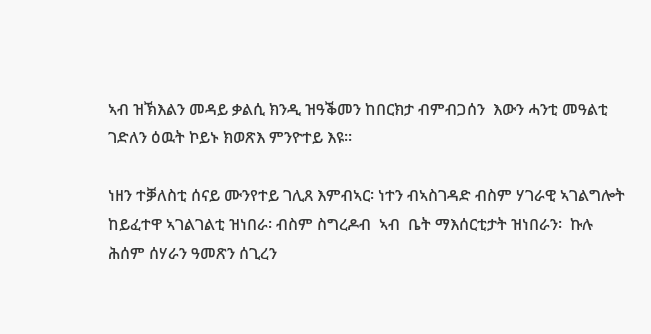ኣብ ዝኽእልን መዳይ ቃልሲ ክንዲ ዝዓቕመን ከበርክታ ብምብጋሰን  እውን ሓንቲ መዓልቲ ገድለን ዕዉት ኮይኑ ክወጽእ ምንዮተይ እዩ፡፡

ነዘን ተቓለስቲ ሰናይ ሙንየተይ ገሊጸ እምብኣር፡ ነተን ብኣስገዳድ ብስም ሃገራዊ ኣገልግሎት ከይፈተዋ ኣገልገልቲ ዝነበራ፡ ብስም ስግረዶብ  ኣብ  ቤት ማእሰርቲታት ዝነበራን፡  ኩሉ ሕሰም ሰሃራን ዓመጽን ሰጊረን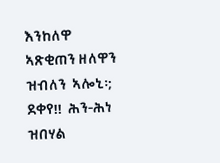እንከለዋ ኣጽቂጠን ዘለዋን ዝብለን  ኣሎኒ፡; ደቀየ!!  ሕን-ሕነ ዝበሃል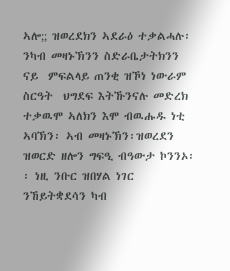ኣሎ;; ዝወረደክን ኣደራዕ ተቃልሓሉ፡ ንካብ መዛኑኽንን ስድራቤታትክንን ናይ  ምፍልላይ ጠንቂ ዝኾነ ነውራም ስርዓት  ህግደፍ እትኹንናሉ መድረክ  ተቃዉሞ ኣለክን እሞ ብዉሑዱ ነቲ  ኣባኽን፡ ኣብ መዛኑኽን፡ዝወረደን ዝወርድ ዘሎን ግፍዒ ብዓውታ ኮንንኦ፡፡ ነዚ ንቡር ዝበሃል ነገር ንኸይትቋደሳን ካብ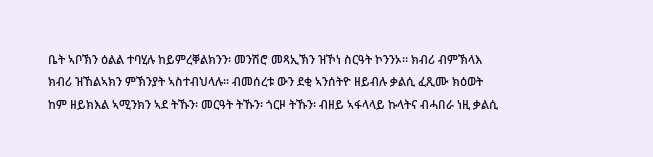ቤት ኣቦኽን ዕልል ተባሂሉ ከይምረቐልክንን፡ መንሽሮ መጻኢኽን ዝኾነ ስርዓት ኮንንኦ፡፡ ክብሪ ብምኽላእ ክብሪ ዝኸልኣክን ምኽንያት ኣስተብህላሉ፡፡ ብመሰረቱ ውን ደቂ ኣንሰትዮ ዘይብሉ ቃልሲ ፈጺሙ ክዕወት ከም ዘይክእል ኣሚንክን ኣደ ትኹን፡ መርዓት ትኹን፡ ጎርዞ ትኹን፡ ብዘይ ኣፋላላይ ኩላትና ብሓበራ ነዚ ቃልሲ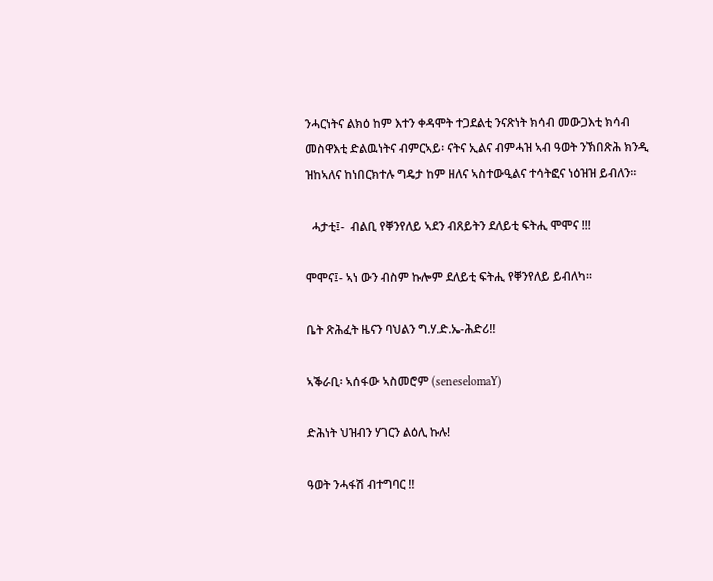ንሓርነትና ልክዕ ከም እተን ቀዳሞት ተጋደልቲ ንናጽነት ክሳብ መውጋእቲ ክሳብ መስዋእቲ ድልዉነትና ብምርኣይ፡ ናትና ኢልና ብምሓዝ ኣብ ዓወት ንኽበጽሕ ክንዲ ዝከኣለና ከነበርክተሉ ግዴታ ከም ዘለና ኣስተውዒልና ተሳትፎና ነዕዝዝ ይብለን፡፡

  ሓታቲ፤-  ብልቢ የቐንየለይ ኣደን ብጸይትን ደለይቲ ፍትሒ ሞሞና !!!

ሞሞና፤- ኣነ ውን ብስም ኩሎም ደለይቲ ፍትሒ የቐንየለይ ይብለካ፡፡

ቤት ጽሕፈት ዜናን ባህልን ግ.ሃ.ድ.ኤ-ሕድሪ!!

ኣቕራቢ፡ ኣሰፋው ኣስመሮም (seneselomaY)

ድሕነት ህዝብን ሃገርን ልዕሊ ኩሉ!

ዓወት ንሓፋሽ ብተግባር !!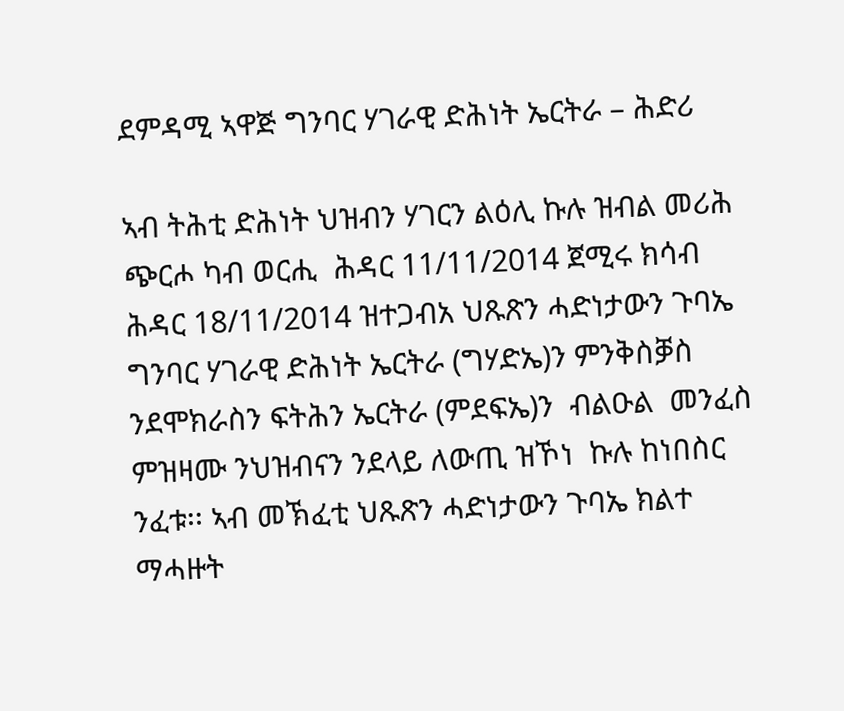ደምዳሚ ኣዋጅ ግንባር ሃገራዊ ድሕነት ኤርትራ – ሕድሪ

ኣብ ትሕቲ ድሕነት ህዝብን ሃገርን ልዕሊ ኩሉ ዝብል መሪሕ ጭርሖ ካብ ወርሒ  ሕዳር 11/11/2014 ጀሚሩ ክሳብ ሕዳር 18/11/2014 ዝተጋብአ ህጹጽን ሓድነታውን ጉባኤ ግንባር ሃገራዊ ድሕነት ኤርትራ (ግሃድኤ)ን ምንቅስቓስ ንደሞክራስን ፍትሕን ኤርትራ (ምደፍኤ)ን  ብልዑል  መንፈስ ምዝዛሙ ንህዝብናን ንደላይ ለውጢ ዝኾነ  ኩሉ ከነበስር ንፈቱ፡፡ ኣብ መኽፈቲ ህጹጽን ሓድነታውን ጉባኤ ክልተ ማሓዙት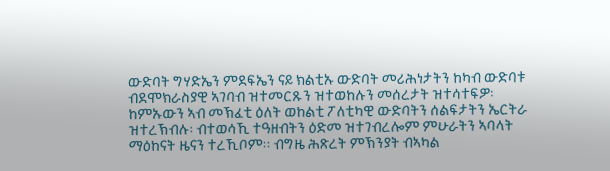ውድባት ግሃድኤን ምደፍኤን ናይ ክልቲኡ ውድባት መሪሕነታትን ከካብ ውድባቱ ብደሞክራስያዊ ኣገባብ ዝተመርጹን ዝተወከሉን መሰረታት ዝተሳተፍዎ፡ ከምኡውን ኣብ መኽፈቲ ዕለት ወከልቲ ፖለቲካዊ ውድባትን ሰልፍታትን ኤርትራ ዝተረኽብሉ፡ ብተወሳኺ ተዓዘብትን ዕድመ ዝተገብረሎም ምሁራትን ኣባላት ማዕከናት ዜናን ተረኺቦም፡፡ ብግዜ ሕጽረት ምኽንያት ብኣካል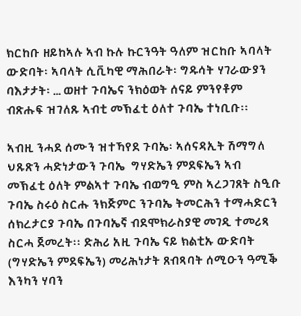ክርከቡ ዘይከኣሉ ኣብ ኩሉ ኩርንዓት ዓለም ዝርከቡ ኣባላት ውድባት፡ ኣባላት ሲቪካዊ ማሕበራት፡ ግዱሳት ሃገራውያን ባእታታት፡ … ወዘተ ጉባኤና ንክዕወት ሰናይ ምንየቶም ብጽሑፍ ዝገለጹ ኣብቲ መኽፈቲ ዕለተ ጉባኤ ተነቢቡ፡፡

ኣብዚ ንሓደ ሰሙን ዝተኻየደ ጉባኤ፡ ኣሰናዳኢት ሽማግለ ህጹጽን ሓድነታውን ጉባኤ  ግሃድኤን ምደፍኤን ኣብ መኽፈቲ ዕለት ምልኣተ ጉባኤ ብወግዒ ምስ ኣረጋገጸት ስዒቡ ጉባኤ ስሩዕ ስርሑ ንክጅምር ንጉባኤ ትመርሕን ተማሓድርን ሰክረታርያ ጉባኤ በጉባኤኛ ብደሞክራስያዊ መገዲ ተመሪጻ ስርሓ ጀመረት፡፡ ድሕሪ አዚ ጉባኤ ናይ ክልቲኡ ውድባት (ግሃድኤን ምደፍኤን) መሪሕነታት ጸብጻባት ሰሚዑን ዓሚቕ  እንካን ሃባን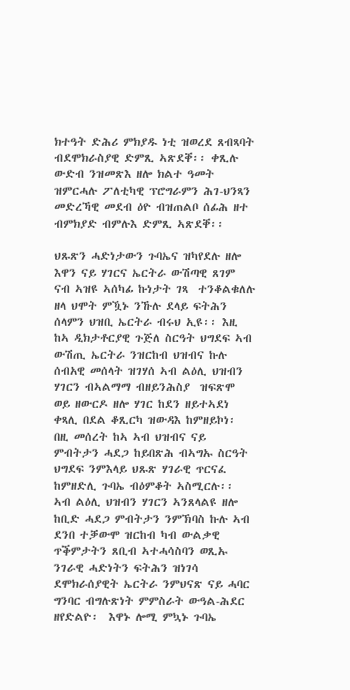ክተዓት ድሕሪ ምክያዱ ነቲ ዝወረደ ጸብጻባት ብደሞክራስያዊ ድምጺ ኣጽደቐ፡፡ ቀጺሉ ውድብ ንዝመጽእ ዘሎ ክልተ ዓመት ዝምርሓሉ ፖለቲካዊ ፕሮግራምን ሕገ-ህንጻን መድረኻዊ መደብ ዕዮ ብዝጠልቦ ሰፊሕ ዘተ ብምክያድ ብምሉእ ድምጺ ኣጽደቐ፡፡

ህጹጽን ሓድነታውን ጉባኤና ዝካየደሉ ዘሎ እዋን ናይ ሃገርና ኤርትራ ውሽጣዊ ጸገም ናብ ኣዝዩ ኣሰካፊ ኩነታት ገጻ  ተንቆልቁለሉ ዘላ ህሞት ምዃኑ ንኹሉ ደላይ ፍትሕን ሰላምን ህዝቢ ኤርትራ ብሩህ ኢዩ፡፡ እዚ ከኣ ዲክታቶርያዊ ጉጅለ ስርዓት ህግደፍ ኣብ ውሽጢ ኤርትራ ንዝርከብ ህዝብና ኩሉ ሰብአዊ መሰላት ዝገሃሰ ኣብ ልዕሊ ህዝብን ሃገርን ብኣልማማ ብዘይንሕስያ  ዝፍጽሞ ወይ ዘውርዶ ዘሎ ሃገር ከደን ዘይተኣደነ ቀጻሊ በደል ቆጺርካ ዝውዳእ ከምዘይኮነ፡ በዚ መሰረት ከኣ ኣብ ህዝብና ናይ ምብትታን ሓደጋ ከይበጽሕ ብኣግኡ ስርዓት ህግደፍ ንምእላይ ህጹጽ ሃገራዊ ጥርናፈ ከምዘድሊ ጉባኤ ብዕምቆት ኣስሚርሉ፡፡ ኣብ ልዕሊ ህዝብን ሃገርን ኣንጸላልዩ ዘሎ ከቢድ ሓደጋ ምብትታን ንምኽባስ ኩሉ ኣብ ደንበ ተቓውሞ ዝርከብ ካብ ውልቃዊ ጥቕምታትን ጸቢብ ኣተሓሳስባን ወጺኡ ንገራዊ ሓድነትን ፍትሕን ዝነገሳ ደሞክራሰያዊት ኤርትራ ንምህናጽ ናይ ሓባር ግንባር ብግሉጽነት ምምስራት ውዓል-ሕደር ዘየድልዮ፡  እዋኑ ሎሚ ምኳኑ ጉባኤ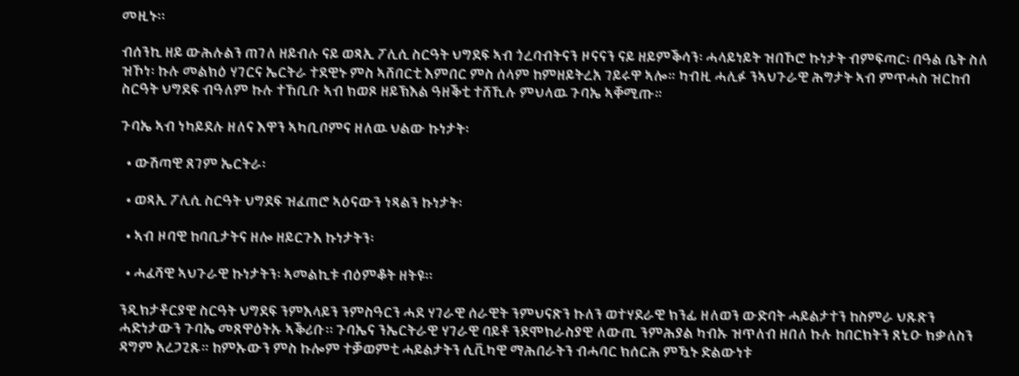መዚኑ፡፡

ብሰንኪ ዘይ ውሕሉልን ጠገለ ዘይብሉ ናይ ወጻኢ ፖሊሲ ስርዓት ህግደፍ ኣብ ጎረባብትናን ዞናናን ናይ ዘይምቕሳን፡ ሓላይነይት ዝበኾሮ ኩነታት ብምፍጣር፡ በዓል ቤት ስለ ዝኾነ፡ ኩሉ መልክዕ ሃገርና ኤርትራ ተደዊኑ ምስ ኣሸበርቲ እምበር ምስ ሰላም ከምዘይትረአ ገይሩዋ ኣሎ። ካብዚ ሓሊፉ ንኣህጉራዊ ሕግታት ኣብ ምጥሓስ ዝርከብ ስርዓት ህግደፍ ብዓለም ኩሉ ተኸቢቡ ኣብ ክወጾ ዘይኽእል ዓዘቕቲ ተሸኺሉ ምህላዉ ጉባኤ ኣቐሚጡ።

ጉባኤ ኣብ ነካይደሉ ዘለና እዋን ኣካቢቦምና ዘለዉ ህልው ኩነታት፡

  • ውሽጣዊ ጸገም ኤርትራ፡

  • ወጻኢ ፖሊሲ ስርዓት ህግደፍ ዝፈጠሮ ኣዕናውን ነጻልን ኩነታት፡

  • ኣብ ዞባዊ ከባቢታትና ዘሎ ዘይርጉእ ኩነታትን፡

  • ሓፈሻዊ ኣህጉራዊ ኩነታትን፡ ኣመልኪቱ ብዕምቆት ዘትዩ፡፡

ንዲክታቶርያዊ ስርዓት ህግደፍ ንምእላይን ንምስዓርን ሓደ ሃገራዊ ሰራዊት ንምህናጽን ኩለን ወተሃደራዊ ክንፊ ዘለወን ውድባት ሓይልታተን ከስምራ ህጹጽን ሓድነታውን ጉባኤ መጸዋዕትኡ ኣቕሪቡ፡፡ ጉባኤና ንኤርትራዊ ሃገራዊ ባይቶ ንደሞክራስያዊ ለውጢ ንምሕያል ካብኡ ዝጥለብ ዘበለ ኩሉ ከበርክትን ጸኒዑ ክቃለስን ዳግም አረጋጊጹ። ከምኡውን ምስ ኩሎም ተቓወምቲ ሓይልታትን ሲቪካዊ ማሕበራትን ብሓባር ክሰርሕ ምዃኑ ድልውነቱ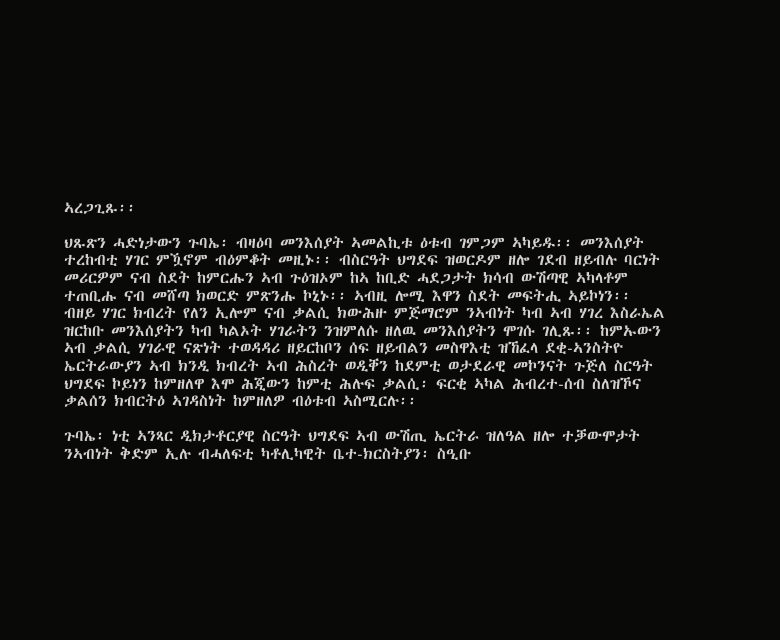ኣረጋጊጹ፡፡

ህጹጽን ሓድነታውን ጉባኤ፡ ብዛዕባ መንእሰያት ኣመልኪቱ ዕቱብ ገምጋም ኣካይዱ፡፡ መንእሰያት ተረከብቲ ሃገር ምዃኖም ብዕምቆት መዚኑ፡፡ ብስርዓት ህግደፍ ዝወርዶም ዘሎ ገደብ ዘይብሉ ባርነት መሪርዎም ናብ ስደት ከምርሑን ኣብ ጉዕዝኦም ከኣ ከቢድ ሓደጋታት ክሳብ ውሽጣዊ ኣካላቶም ተጠቢሑ ናብ መሸጣ ክወርድ ምጽንሑ ኮኒኑ፡፡ ኣብዚ ሎሚ እዋን ስደት መፍትሒ ኣይኮነን፡፡ ብዘይ ሃገር ክብረት የለን ኢሎም ናብ ቃልሲ ክውሕዙ ምጅማሮም ንኣብነት ካብ ኣብ ሃገረ እስራኤል ዝርከቡ መንእሰያትን ካብ ካልኦት ሃገራትን ንዝምለሱ ዘለዉ መንእሰያትን ሞገሱ ገሊጹ፡፡ ከምኡውን ኣብ ቃልሲ ሃገራዊ ናጽነት ተወዳዳሪ ዘይርከቦን ሰፍ ዘይብልን መስዋእቲ ዝኸፈላ ደቂ-ኣንስትዮ ኤርትራውያን ኣብ ክንዲ ክብረት ኣብ ሕስረት ወዲቐን ከደምቲ ወታደራዊ መኮንናት ጉጅለ ስርዓት ህግደፍ ኮይነን ከምዘለዋ እሞ ሕጂውን ከምቲ ሕሉፍ ቃልሲ፡ ፍርቂ ኣካል ሕብረተ-ሰብ ስለዝኾና ቃልሰን ክብርትዕ ኣገዳስነት ከምዘለዎ ብዕቱብ ኣስሚርሉ፡፡

ጉባኤ፡ ነቲ ኣንጻር ዲክታቶርያዊ ስርዓት ህግደፍ ኣብ ውሽጢ ኤርትራ ዝለዓል ዘሎ ተቓውሞታት ንኣብነት ቅድም ኢሉ ብሓለፍቲ ካቶሊካዊት ቤተ-ክርስትያን፡ ስዒቡ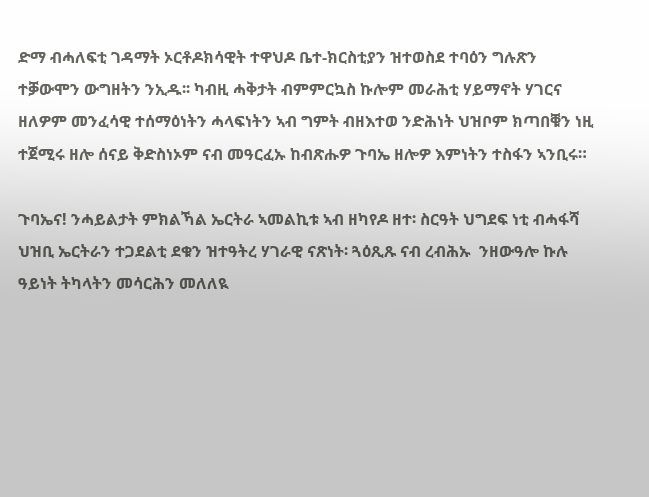ድማ ብሓለፍቲ ገዳማት ኦርቶዶክሳዊት ተዋህዶ ቤተ-ክርስቲያን ዝተወስደ ተባዕን ግሉጽን ተቓውሞን ውግዘትን ንኢዱ፡፡ ካብዚ ሓቅታት ብምምርኳስ ኩሎም መራሕቲ ሃይማኖት ሃገርና ዘለዎም መንፈሳዊ ተሰማዕነትን ሓላፍነትን ኣብ ግምት ብዘእተወ ንድሕነት ህዝቦም ክጣበቑን ነዚ ተጀሚሩ ዘሎ ሰናይ ቅድስነኦም ናብ መዓርፈኡ ከብጽሑዎ ጉባኤ ዘሎዎ እምነትን ተስፋን ኣንቢሩ።

ጉባኤና! ንሓይልታት ምክልኻል ኤርትራ ኣመልኪቱ ኣብ ዘካየዶ ዘተ፡ ስርዓት ህግደፍ ነቲ ብሓፋሻ ህዝቢ ኤርትራን ተጋደልቲ ደቁን ዝተዓትረ ሃገራዊ ናጽነት፡ ጓዕጺጹ ናብ ረብሕኡ  ንዘውዓሎ ኩሉ ዓይነት ትካላትን መሳርሕን መለለዪ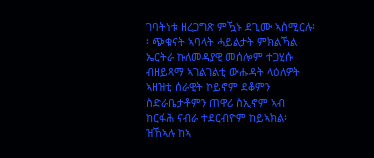ገባትነቱ ዘረጋግጽ ምዃኑ ደጊሙ ኣስሚርሉ፡፡ ጭቁናት ኣባላት ሓይልታት ምክልኻል ኤርትራ ኩለመዳያዊ መሰሎም ተጋሂሱ ብዘይጻማ ኣገልገልቲ ውሑዳት ላዕለዎት ኣዘዝቲ ሰራዊት ኮይኖም ደቆምን ስድራቤታቶምን ጠዋሪ ስኢኖም ኣብ ከርፋሕ ናብራ ተደርብዮም ከይኣክል፡ ዝኸኣሉ ከኣ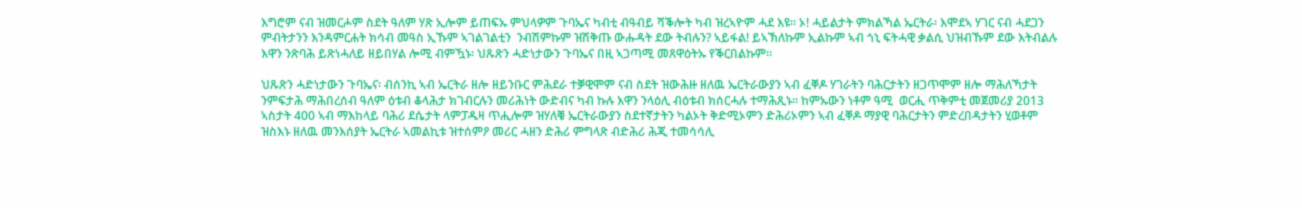እግሮም ናብ ዝመርሖም ስደት ዓለም ሃጽ ኢሎም ይጠፍኡ ምህላዎም ጉባኤና ካብቲ ብዓብይ ሻቕሎት ካብ ዝረኣዮም ሓደ እዩ፡፡ ኦ! ሓይልታት ምክልኻል ኤርትራ፡ እሞደኣ ሃገር ናብ ሓደጋን ምብትታንን እንዳምርሐት ክሳብ መዓስ ኢኹም ኣገልገልቲን  ንብሽምኩም ዝሽቅጡ ውሑዳት ደው ትብሉን? ኣይፋል! ይኣኽለኩም ኢልኩም ኣብ ጎኒ ፍትሓዊ ቃልሲ ህዝብኹም ደው እትብልሉ እዋን ንጽባሕ ይጽነሓለይ ዘይበሃል ሎሚ ብምዃኑ፡ ህጹጽን ሓድነታውን ጉባኤና በዚ ኣጋጣሚ መጸዋዕትኡ የቕርበልኩም፡፡

ህጹጽን ሓድነታውን ጉባኤና፡ ብሰንኪ ኣብ ኤርትራ ዘሎ ዘይንቡር ምሕደራ ተቓዊሞም ናብ ስደት ዝውሕዙ ዘለዉ ኤርትራውያን ኣብ ፈቐዶ ሃገራትን ባሕርታትን ዘጋጥሞም ዘሎ ማሕለኻታት ንምፍታሕ ማሕበረሰብ ዓለም ዕቱብ ቆላሕታ ክገብርሉን መሪሕነት ውድብና ካብ ኩሉ እዋን ንላዕሊ ብዕቱብ ክሰርሓሉ ተማሕጺኑ፡፡ ከምኡውን ነቶም ዓሚ  ወርሒ ጥቅምቲ መጀመሪያ 2013 ኣስታት 400 ኣብ ማእከላይ ባሕሪ ደሴታት ላምፓዱዛ ጥሒሎም ዝሃለቑ ኤርትራውያን ስደተኛታትን ካልኦት ቅድሚኦምን ድሕሪኦምን ኣብ ፈቐዶ ማያዊ ባሕርታትን ምድረበዳታትን ሂወቶም ዝስእኑ ዘለዉ መንእሰያት ኤርትራ ኣመልኪቱ ዝተሰምዖ መሪር ሓዘን ድሕሪ ምግላጽ ብድሕሪ ሕጂ ተመሳሳሊ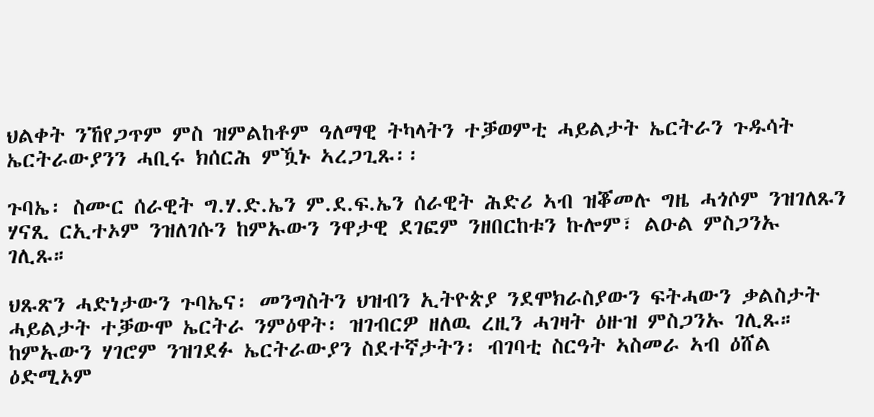ህልቀት ንኸየጋጥም ምስ ዝምልከቶም ዓለማዊ ትካላትን ተቓወምቲ ሓይልታት ኤርትራን ጉዱሳት ኤርትራውያንን ሓቢሩ ክሰርሕ ምዃኑ ኣረጋጊጹ፡፡

ጉባኤ፡ ስሙር ሰራዊት ግ.ሃ.ድ.ኤን ም.ደ.ፍ.ኤን ሰራዊት ሕድሪ ኣብ ዝቖመሉ ግዜ ሓጎሶም ንዝገለጹን ሃናጺ ርኢተኦም ንዝለገሱን ከምኡውን ንዋታዊ ደገፎም ንዘበርከቱን ኩሎም፣ ልዑል ምስጋንኡ ገሊጹ።

ህጹጽን ሓድነታውን ጉባኤና፡ መንግስትን ህዝብን ኢትዮጵያ ንደሞክራስያውን ፍትሓውን ቃልስታት ሓይልታት ተቓውሞ ኤርትራ ንምዕዋት፡ ዝገብርዎ ዘለዉ ረዚን ሓገዛት ዕዙዝ ምስጋንኡ ገሊጹ። ከምኡውን ሃገሮም ንዝገደፉ ኤርትራውያን ስደተኛታትን፡ ብገባቲ ስርዓት ኣስመራ ኣብ ዕሸል ዕድሚኦም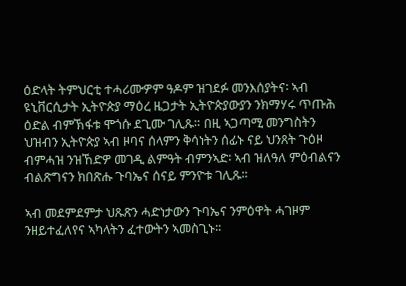ዕድላት ትምህርቲ ተሓሪሙዎም ዓዶም ዝገደፉ መንእሰያትና፡ ኣብ ዩኒቨርሲታት ኢትዮጵያ ማዕረ ዜጋታት ኢትዮጵያውያን ንክማሃሩ ጥጡሕ ዕድል ብምኽፋቱ ሞጎሱ ደጊሙ ገሊጹ። በዚ ኣጋጣሚ መንግስትን ህዝብን ኢትዮጵያ ኣብ ዞባና ሰላምን ቅሳነትን ሰፊኑ ናይ ህንጸት ጉዕዞ ብምሓዝ ንዝኸድዎ መገዲ ልምዓት ብምንኣድ፡ ኣብ ዝለዓለ ምዕብልናን ብልጽግናን ክበጽሑ ጉባኤና ሰናይ ምንዮቱ ገሊጹ፡፡

ኣብ መደምደምታ ህጹጽን ሓድነታውን ጉባኤና ንምዕዋት ሓገዞም ንዘይተፈለየና ኣካላትን ፈተውትን ኣመስጊኑ፡፡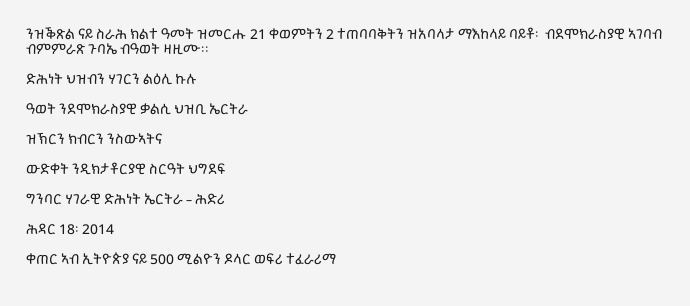ንዝቕጽል ናይ ስራሕ ክልተ ዓመት ዝመርሑ 21 ቀወምትን 2 ተጠባባቅትን ዝአባላታ ማእከላይ ባይቶ፡  ብደሞክራስያዊ ኣገባብ ብምምራጽ ጉባኤ ብዓወት ዛዚሙ፡፡

ድሕነት ህዝብን ሃገርን ልዕሊ ኩሉ

ዓወት ንደሞክራስያዊ ቃልሲ ህዝቢ ኤርትራ

ዝኽርን ክብርን ንስውኣትና

ውድቀት ንዲክታቶርያዊ ስርዓት ህግደፍ

ግንባር ሃገራዊ ድሕነት ኤርትራ – ሕድሪ

ሕዳር 18፡ 2014

ቀጠር ኣብ ኢትዮጵያ ናይ 500 ሚልዮን ዶላር ወፍሪ ተፈራሪማ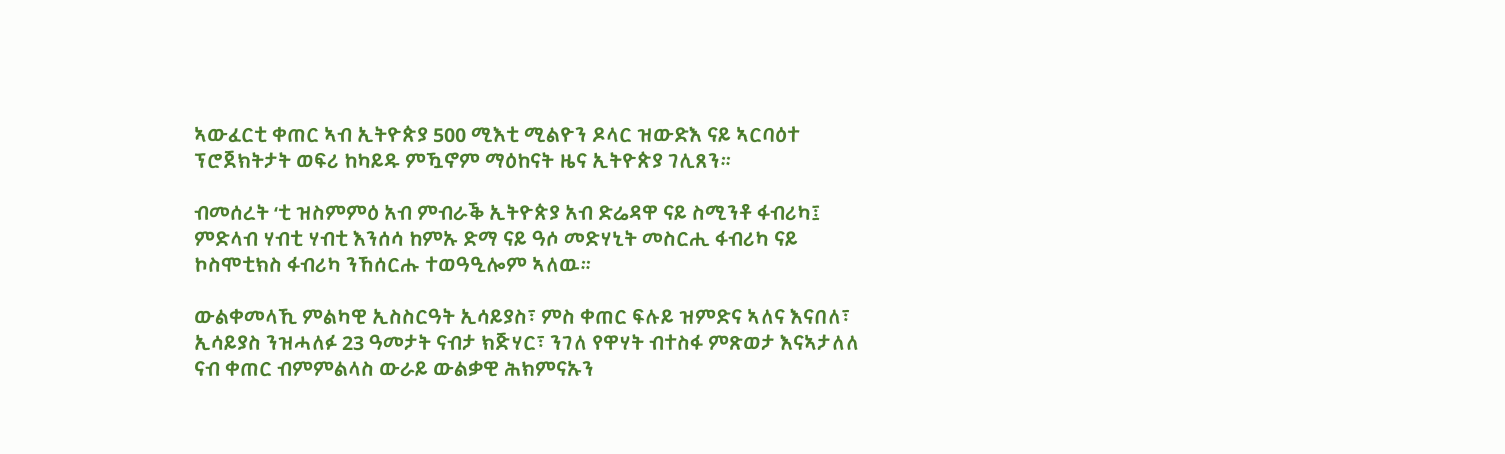ኣውፈርቲ ቀጠር ኣብ ኢትዮጵያ 500 ሚእቲ ሚልዮን ዶላር ዝውድእ ናይ ኣርባዕተ ፕሮጀክትታት ወፍሪ ከካይዱ ምዃኖም ማዕከናት ዜና ኢትዮጵያ ገሊጸን።

ብመሰረት ‘ቲ ዝስምምዕ አብ ምብራቕ ኢትዮጵያ አብ ድሬዳዋ ናይ ስሚንቶ ፋብሪካ፤ ምድላብ ሃብቲ ሃብቲ እንሰሳ ከምኡ ድማ ናይ ዓሶ መድሃኒት መስርሒ ፋብሪካ ናይ ኮስሞቲክስ ፋብሪካ ንኸሰርሑ ተወዓዒሎም ኣለዉ።

ውልቀመላኺ ምልካዊ ኢስስርዓት ኢሳይያስ፣ ምስ ቀጠር ፍሉይ ዝምድና ኣለና እናበለ፣ ኢሳይያስ ንዝሓለፉ 23 ዓመታት ናብታ ክጅሃር፣ ንገለ የዋሃት ብተስፋ ምጽወታ እናኣታለለ ናብ ቀጠር ብምምልላስ ውራይ ውልቃዊ ሕክምናኡን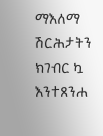ማእለማ ሽርሕታትን ክገብር ኳ እንተጸንሐ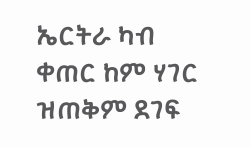ኤርትራ ካብ ቀጠር ከም ሃገር ዝጠቅም ደገፍ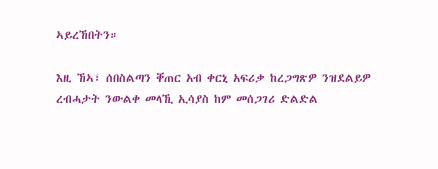ኣይረኸበትን።

እዚ ኸኣ፣ ሰበስልጣን ቐጠር አብ ቀርኒ አፍሪቃ ከረጋግጽዎ ንዝደልይዎ ረብሓታት ንውልቀ መላኺ ኢሳያስ ከም መሰጋገሪ ድልድል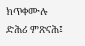ክጥቀሙሉ ድሕሪ ምጽናሕ፤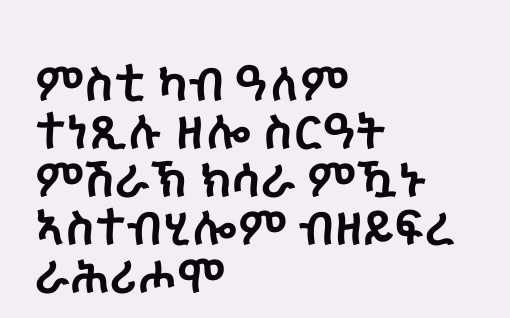ምስቲ ካብ ዓለም ተነጺሉ ዘሎ ስርዓት ምሽራኽ ክሳራ ምዃኑ ኣስተብሂሎም ብዘይፍረ ራሕሪሖሞ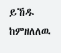ይኸዱ ከምዘለለዉ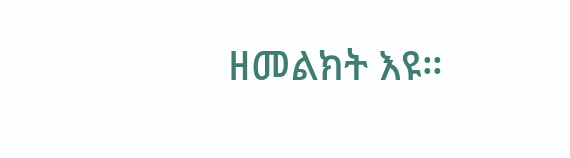ዘመልክት እዩ።